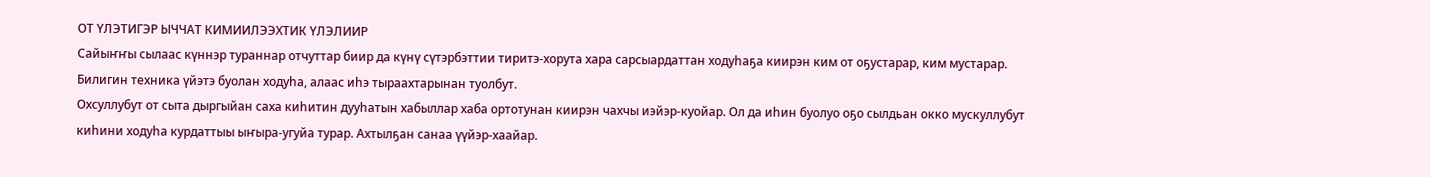ОТ ҮЛЭТИГЭР ЫЧЧАТ КИМИИЛЭЭХТИК ҮЛЭЛИИР
Сайыҥҥы сылаас күннэр тураннар отчуттар биир да күнү сүтэрбэттии тиритэ-хорута хара сарсыардаттан ходуһаҕа киирэн ким от оҕустарар, ким мустарар. Билигин техника үйэтэ буолан ходуһа, алаас иһэ тыраахтарынан туолбут.
Охсуллубут от сыта дыргыйан саха киһитин дууһатын хабыллар хаба ортотунан киирэн чахчы иэйэр-куойар. Ол да иһин буолуо оҕо сылдьан окко мускуллубут киһини ходуһа курдаттыы ыҥыра-угуйа турар. Ахтылҕан санаа үүйэр-хаайар.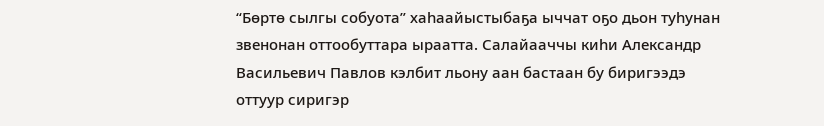“Бөртө сылгы собуота” хаһаайыстыбаҕа ыччат оҕо дьон туһунан звенонан оттообуттара ыраатта. Салайааччы киһи Александр Васильевич Павлов кэлбит льону аан бастаан бу биригээдэ оттуур сиригэр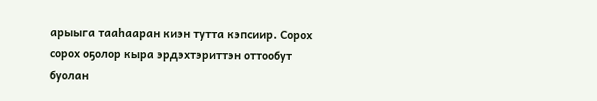арыыга тааһааран киэн тутта кэпсиир. Сорох сорох оҕолор кыра эрдэхтэриттэн оттообут буолан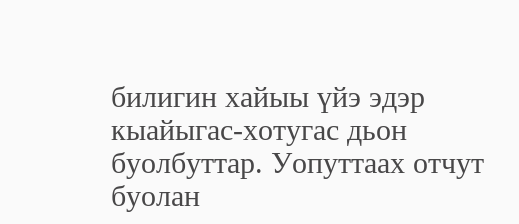билигин хайыы үйэ эдэр кыайыгас-хотугас дьон буолбуттар. Уопуттаах отчут буолан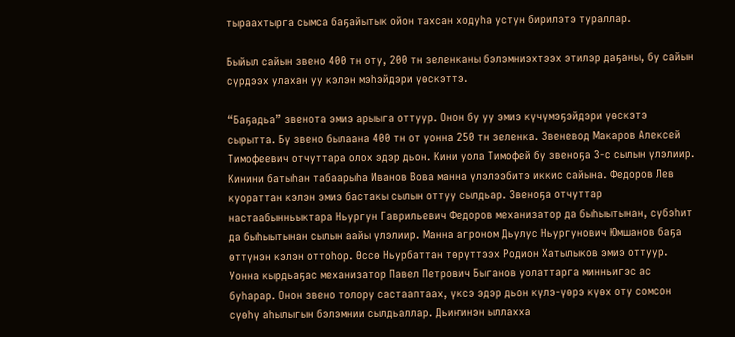тыраахтырга сымса баҕайытык ойон тахсан ходуһа устун бирилэтэ тураллар.

Быйыл сайын звено 400 тн оту, 200 тн зеленканы бэлэмниэхтээх этилэр даҕаны, бу сайын сүрдээх улахан уу кэлэн мэһэйдэри үөскэттэ.

“Баҕадьа” звенота эмиэ арыыга оттуур. Онон бу уу эмиэ күчүмэҕэйдэри үөскэтэ сырытта. Бу звено былаана 400 тн от уонна 250 тн зеленка. Звеневод Макаров Алексей Тимофеевич отчуттара олох эдэр дьон. Кини уола Тимофей бу звеноҕа 3-с сылын үлэлиир. Кинини батыһан табаарыһа Иванов Вова манна үлэлээбитэ иккис сайына. Федоров Лев куораттан кэлэн эмиэ бастакы сылын оттуу сылдьар. Звеноҕа отчуттар настаабынньыктара Ньургун Гаврильевич Федоров механизатор да быһыытынан, сүбэһит да быһыытынан сылын аайы үлэлиир. Манна агроном Дьулус Ньургунович Юмшанов баҕа өттүнэн кэлэн оттоһор. Өссө Ньурбаттан төрүттээх Родион Хатылыков эмиэ оттуур. Уонна кырдьаҕас механизатор Павел Петрович Быганов уолаттарга минньигэс ас буһарар. Онон звено толору састааптаах, үксэ эдэр дьон күлэ-үөрэ күөх оту сомсон сүөһү аһылыгын бэлэмнии сылдьаллар. Дьиҥинэн ыллахха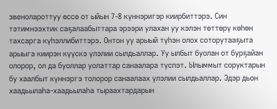звенолароттуу өссө от ыйын 7-8 күннэригэр киирбиттэрэ. Син тэтимнээхтик саҕалаабыттара эрээри улахан уу кэлэн төттөрү көһөн тахсарга күһэллибиттэрэ. Онтон уу арыый түһэн олох соторутааҕыта арыыга киирэн күүскэ үлэлии сылдьаллар. Уу ылбыт буолан от бурҕайан олорор, ол да буоллар уолаттар санаалара түспэт. Ылыммыт соруктарын бу хаалбыт күннэргэ толорор санаалаах үлэлии сылдьаллар. Эдэр дьон хаадьылаһа-хаадьылаһа тыраахтардарын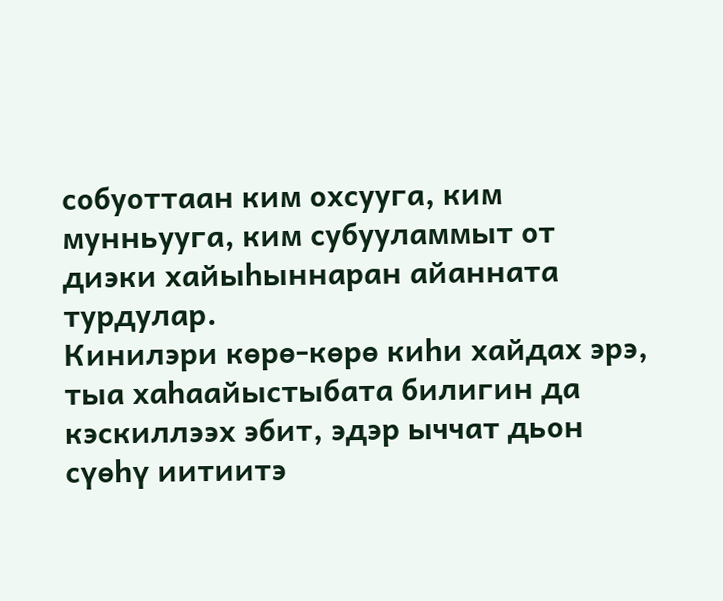собуоттаан ким охсууга, ким мунньууга, ким субууламмыт от диэки хайыһыннаран айанната турдулар.
Кинилэри көрө-көрө киһи хайдах эрэ, тыа хаһаайыстыбата билигин да кэскиллээх эбит, эдэр ыччат дьон сүөһү иитиитэ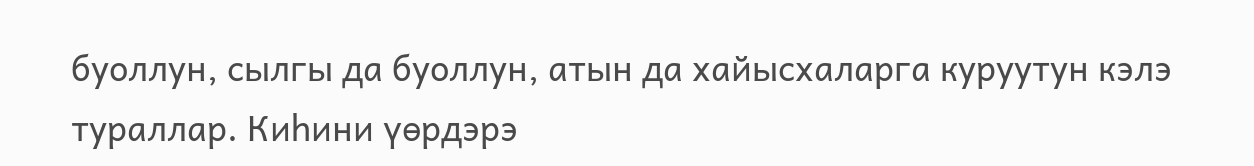буоллун, сылгы да буоллун, атын да хайысхаларга куруутун кэлэ тураллар. Киһини үөрдэрэ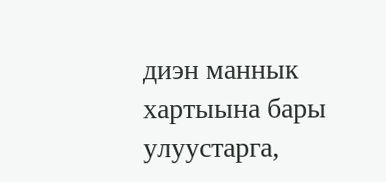диэн маннык хартыына бары улуустарга,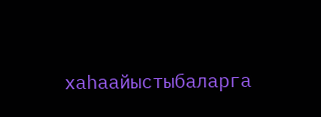хаһаайыстыбаларга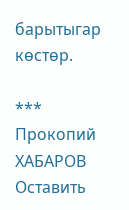барытыгар көстөр.

***
Прокопий ХАБАРОВ
Оставить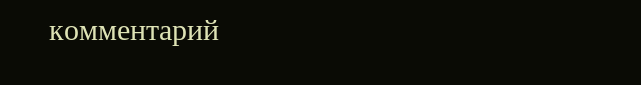комментарий